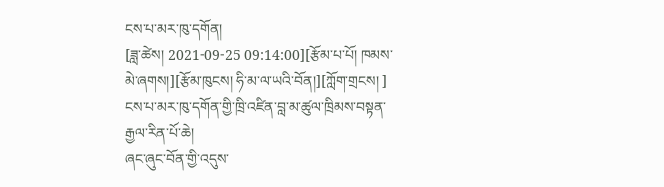ངས་པ་མར་ཁུ་དགོན།
[ཟླ་ཚེས། 2021-09-25 09:14:00][རྩོམ་པ་པོ། ཁམས་མེ་ཞགས།][རྩོམ་ཁུངས། ཧི་མ་ལ་ཡའི་བོན།][ཀློག་གྲངས། ]
ངས་པ་མར་ཁུ་དགོན་གྱི་ཁྲི་འཛིན་བླ་མ་ཚུལ་ཁྲིམས་བསྟན་རྒྱལ་རིན་པོ་ཆེ།
ཞང་ཞུང་བོན་གྱི་འདུས་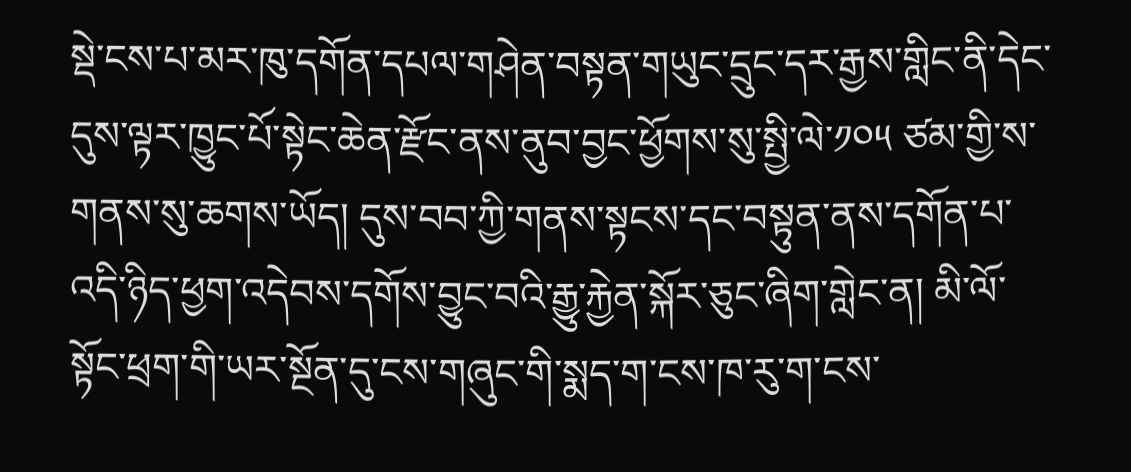སྡེ་ངས་པ་མར་ཁུ་དགོན་དཔལ་གཤེན་བསྟན་གཡུང་དྲུང་དར་རྒྱས་གླིང་ནི་དེང་དུས་ལྟར་ཁྱུང་པོ་སྟེང་ཆེན་རྫོང་ནས་ནུབ་བྱང་ཕྱོགས་སུ་སྤྱི་ལེ་༡༠༥ ཙམ་གྱི་ས་གནས་སུ་ཆགས་ཡོད། དུས་བབ་ཀྱི་གནས་སྟངས་དང་བསྟུན་ནས་དགོན་པ་འདི་ཉིད་ཕྱག་འདེབས་དགོས་བྱུང་བའི་རྒྱུ་རྐྱེན་སྐོར་ཅུང་ཞིག་གླེང་ན། མི་ལོ་སྟོང་ཕྲག་གི་ཡར་སྔོན་དུ་ངས་གཞུང་གི་སྨད་ག་ངས་ཁ་རུ་ག་ངས་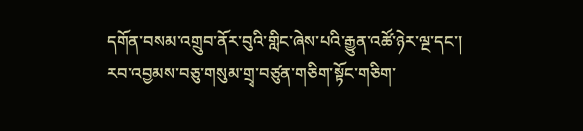དགོན་བསམ་འགྲུབ་ནོར་བུའི་གླིང་ཞེས་པའི་རྒྱུན་འཚོ་ཉེར་ལྔ་དང་། རབ་འབྱམས་བཅུ་གསུམ་གྲྭ་བཙུན་གཅིག་སྟོང་གཅིག་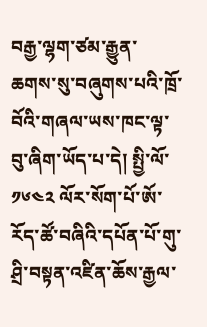བརྒྱ་ལྷག་ཙམ་རྒྱུན་ཆགས་སུ་བཞུགས་པའི་ཁྲོ་བོའི་གཞལ་ཡས་ཁང་ལྟ་བུ་ཞིག་ཡོད་པ་དེ། སྤྱི་ལོ་༡༦༤༢ ལོར་སོག་པོ་ཨོ་རོད་ཚོ་བཞིའི་དཔོན་པོ་གུ་ཤྲི་བསྟན་འཛིན་ཆོས་རྒྱལ་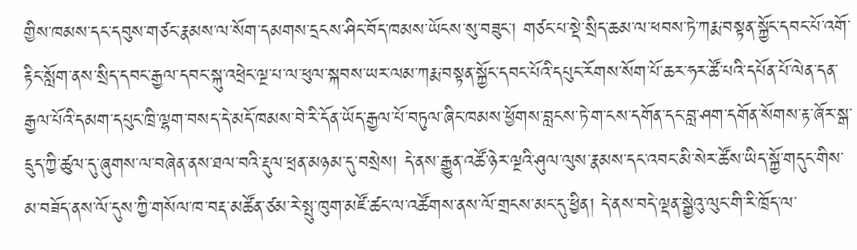གྱིས་ཁམས་དང་དབུས་གཙང་རྣམས་ལ་སོག་དམགས་དྲངས་ཤིང་བོད་ཁམས་ཡོངས་སུ་བཟུང་། གཙང་པ་སྡེ་སྲིད་ཆམ་ལ་ཕབས་ཏེ་ཀརྨ་བསྟན་སྐྱོང་དབང་པོ་འགོ་རྟིང་སློག་ནས་སྲིད་དབང་རྒྱལ་དབང་སྐུ་འཕྲེང་ལྔ་པ་ལ་ཕུལ་སྐབས་ཡར་ལམ་ཀརྨ་བསྟན་སྐྱོང་དབང་པོའི་དཔུང་རོགས་སོག་པོ་ཆར་ཧར་ཚོ་པའི་དཔོན་པོ་ལེན་དན་རྒྱལ་པོའི་དམག་དཔུང་ཁྲི་ལྷག་བསད་དེ་མདོ་ཁམས་བེ་རི་དོན་ཡོད་རྒྱལ་པོ་བཏུལ་ཞིང་ཁམས་ཕྱོགས་བླངས་ཏེ་ག་ངས་དགོན་དང་བླ་ཤག་དགོན་སོགས་རྟ་ཞོར་སྒ་དྲུད་ཀྱི་ཚུལ་དུ་ཞུགས་ལ་བཞེན་ནས་ཐལ་བའི་རྡུལ་ཕྲན་མཉམ་དུ་བསྲེས། དེ་ནས་རྒྱུན་འཚོ་ཉེར་ལྔའི་ཤུལ་ལུས་རྣམས་དང་འབང་མི་སེར་ཚོས་ཡིད་སྐྱོ་གདུང་གིས་མ་བཟོད་ནས་ལོ་དུས་ཀྱི་གསོལ་ཁ་བརྡ་མཚོན་ཙམ་རེ་སྤུ་ཁུག་མཛོ་ཚང་ལ་འཚོགས་ནས་ལོ་གྲངས་མང་དུ་ཕྱིན། དེ་ནས་བདེ་ལྡན་སྒྱེའུ་ལུང་གི་རི་ཁྲོད་ལ་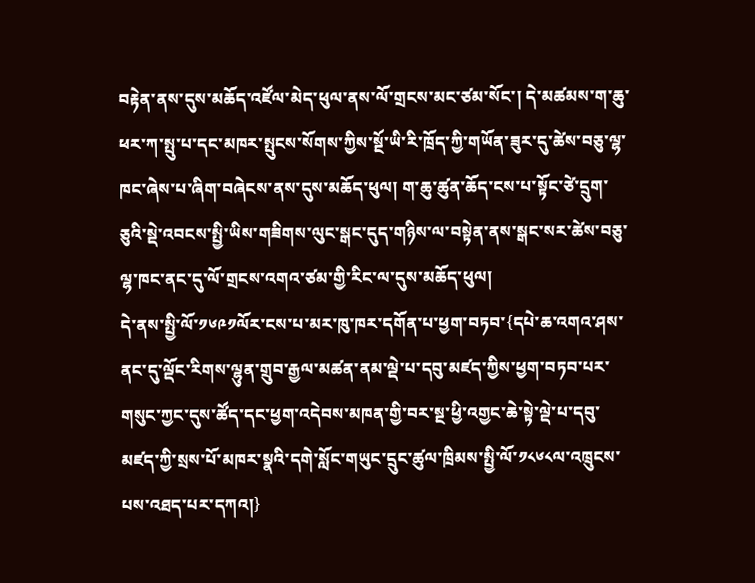བརྟེན་ནས་དུས་མཆོད་འཛོལ་མེད་ཕུལ་ནས་ལོ་གྲངས་མང་ཙམ་སོང་། དེ་མཚམས་ག་ཆུ་ཕར་ཀ་སྤུ་པ་དང་མཁར་སྤུངས་སོགས་ཀྱིས་སྔོ་ཡི་རི་ཁྲོད་ཀྱི་གཡོན་ཟུར་དུ་ཚེས་བཅུ་ལྷ་ཁང་ཞེས་པ་ཞིག་བཞེངས་ནས་དུས་མཆོད་ཕུལ། ག་ཆུ་ཚུན་ཆོད་ངས་པ་སྟོང་ཙེ་དྲུག་ཅུའི་སྡེ་འབངས་སྤྱི་ཡིས་གཟིགས་ལུང་སྒང་དུད་གཉིས་ལ་བསྟེན་ནས་སྒང་སར་ཚེས་བཅུ་ལྷ་ཁང་ནང་དུ་ལོ་གྲངས་འགའ་ཙམ་གྱི་རིང་ལ་དུས་མཆོད་ཕུལ།
དེ་ནས་སྤྱི་ལོ་༡༦༩༡ལོར་ངས་པ་མར་ཁུ་ཁར་དགོན་པ་ཕྱག་བཏབ་{དཔེ་ཆ་འགའ་ཤས་ནང་དུ་ལྡོང་རིགས་ལྷུན་གྲུབ་རྒྱལ་མཚན་ནམ་ལྡེ་པ་དབུ་མཛད་ཀྱིས་ཕྱག་བཏབ་པར་གསུང་ཀྱང་དུས་ཚོད་དང་ཕྱག་འདེབས་མཁན་གྱི་བར་སྔ་ཕྱི་འགྱང་ཆེ་སྟེ་ལྡེ་པ་དབུ་མཛད་ཀྱི་སྲས་པོ་མཁར་སྣའི་དགེ་སློང་གཡུང་དྲུང་ཚུལ་ཁྲིམས་སྤྱི་ལོ་༡༨༦༨ལ་འཁྲུངས་པས་འཐད་པར་དཀའ།}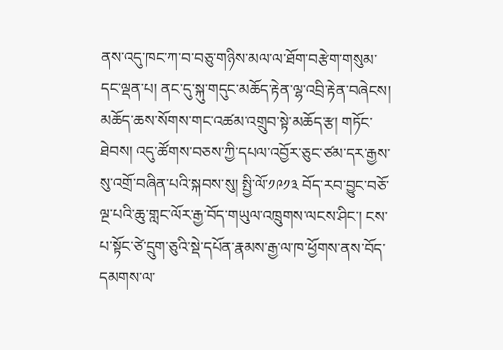ནས་འདུ་ཁང་ཀ་བ་བཅུ་གཉིས་མལ་ལ་ཐོག་བརྩེག་གསུམ་དང་ལྡན་པ། ནང་དུ་སྐུ་གདུང་མཆོད་རྟེན་ལྷ་འབྲི་རྟེན་བཞེངས། མཆོད་ཆས་སོགས་གང་འཚམ་འགྲུབ་སྟེ་མཆོད་རྩ། གཏོང་ཐེབས། འདུ་ཚོགས་བཅས་ཀྱི་དཔལ་འབྱོར་ཅུང་ཙམ་དར་རྒྱས་སུ་འགྲོ་བཞིན་པའི་སྐབས་སུ། སྤྱི་ལོ་༡༩༡༣ བོད་རབ་བྱུང་བཅོ་ལྔ་པའི་ཆུ་གླང་ལོར་རྒྱ་བོད་གཡུལ་འཁྲུགས་ལངས་ཤིང་། ངས་པ་སྟོང་ཙེ་དྲུག་ཅུའི་སྡེ་དཔོན་རྣམས་རྒྱ་ལ་ཁ་ཕྱོགས་ནས་བོད་དམགས་ལ་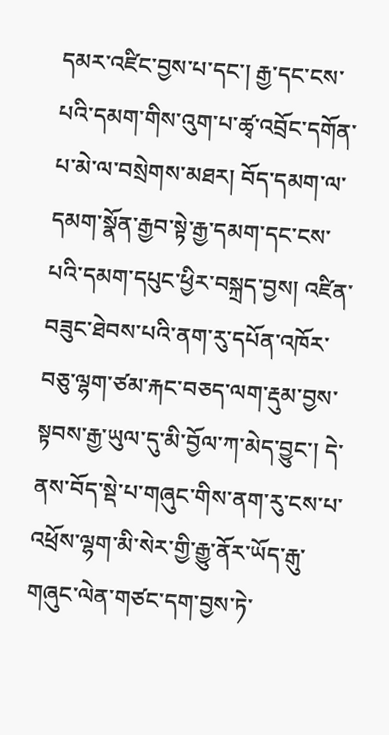དམར་འཛིང་བྱས་པ་དང་། རྒྱ་དང་ངས་པའི་དམག་གིས་འུག་པ་ཚྭ་འབྲོང་དགོན་པ་མེ་ལ་བསྲེགས་མཐར། བོད་དམག་ལ་དམག་སྣོན་རྒྱབ་སྟེ་རྒྱ་དམག་དང་ངས་པའི་དམག་དཔུང་ཕྱིར་བསྐྲད་བྱས། འཛིན་བཟུང་ཐེབས་པའི་ནག་རུ་དཔོན་འཁོར་བཅུ་ལྷག་ཙམ་རྐང་བཅད་ལག་རྡུམ་བྱས་སྟབས་རྒྱ་ཡུལ་དུ་མི་བྱོལ་ཀ་མེད་བྱུང་། དེ་ནས་བོད་སྡེ་པ་གཞུང་གིས་ནག་རུ་ངས་པ་འཕྲོས་ལྷག་མི་སེར་གྱི་རྒྱུ་ནོར་ཡོད་རྒུ་གཞུང་ལེན་གཙང་དག་བྱས་ཏེ་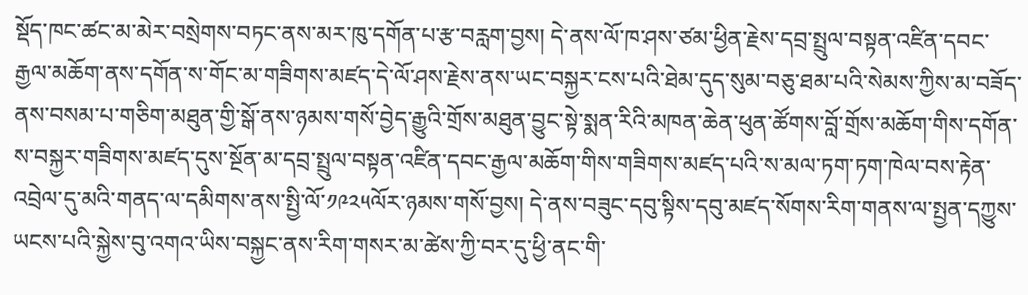སྡོད་ཁང་ཚང་མ་མེར་བསྲེགས་བཏང་ནས་མར་ཁུ་དགོན་པ་རྩ་བརླག་བྱས། དེ་ནས་ལོ་ཁ་ཤས་ཙམ་ཕྱིན་རྗེས་དབྲ་སྤྲུལ་བསྟན་འཛིན་དབང་རྒྱལ་མཆོག་ནས་དགོན་ས་གོང་མ་གཟིགས་མཛད་དེ་ལོ་ཤས་རྗེས་ནས་ཡང་བསྐྱར་ངས་པའི་ཐེམ་དུད་སུམ་བཅུ་ཐམ་པའི་སེམས་ཀྱིས་མ་བཟོད་ནས་བསམ་པ་གཅིག་མཐུན་གྱི་སྒོ་ནས་ཉམས་གསོ་བྱེད་རྒྱུའི་གྲོས་མཐུན་བྱུང་སྟེ་སྨན་རིའི་མཁན་ཆེན་ཕུན་ཚོགས་བློ་གྲོས་མཆོག་གིས་དགོན་ས་བསྐྱར་གཟིགས་མཛད་དུས་སྔོན་མ་དབྲ་སྤྲུལ་བསྟན་འཛིན་དབང་རྒྱལ་མཆོག་གིས་གཟིགས་མཛད་པའི་ས་མལ་ཏག་ཏག་ཁེལ་བས་རྟེན་འབྲེལ་དུ་མའི་གནད་ལ་དམིགས་ནས་སྤྱི་ལོ་༡༩༢༥ལོར་ཉམས་གསོ་བྱས། དེ་ནས་བཟུང་དབུ་སྟིས་དབུ་མཛད་སོགས་རིག་གནས་ལ་སྤྱན་དཀྱུས་ཡངས་པའི་སྐྱེས་བུ་འགའ་ཡིས་བསྐྱང་ནས་རིག་གསར་མ་ཚེས་ཀྱི་བར་དུ་ཕྱི་ནང་གི་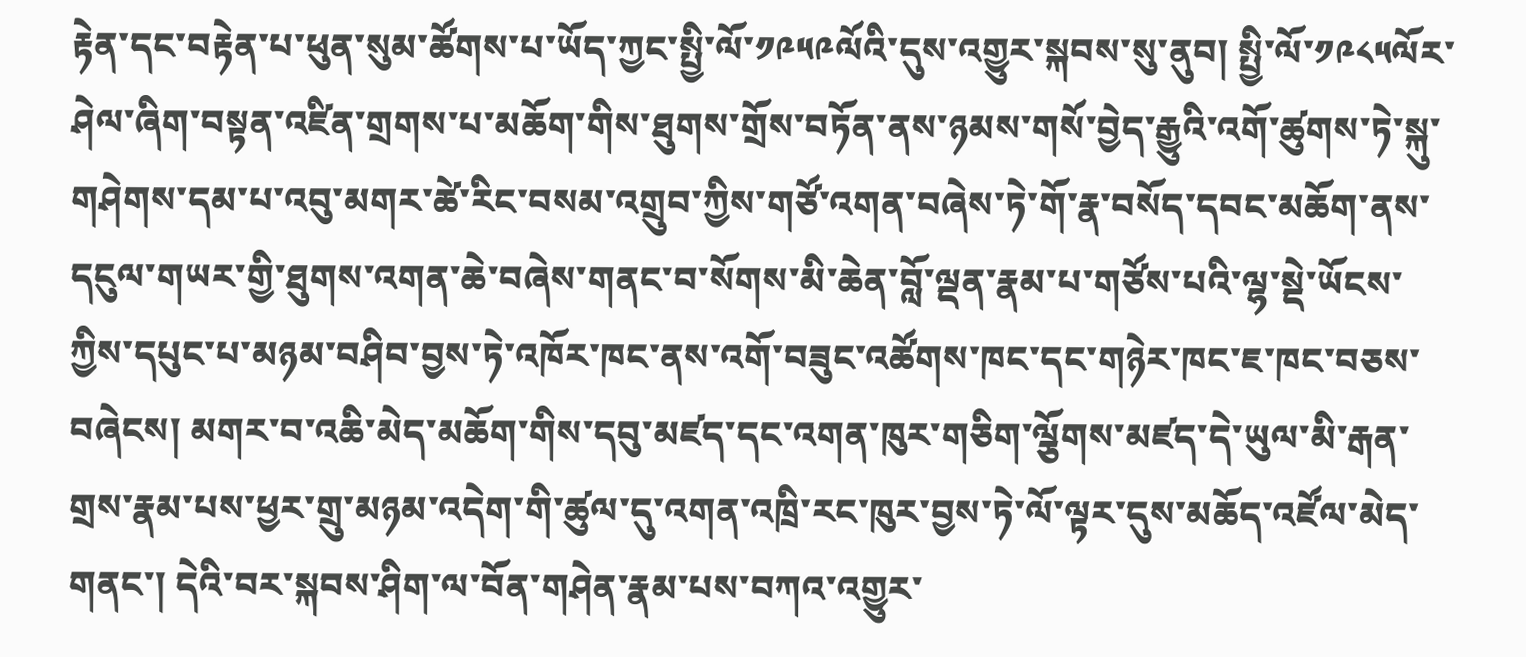རྟེན་དང་བརྟེན་པ་ཕུན་སུམ་ཚོགས་པ་ཡོད་ཀྱང་སྤྱི་ལོ་༡༩༥༩ལོའི་དུས་འགྱུར་སྐབས་སུ་ནུབ། སྤྱི་ལོ་༡༩༨༥ལོར་ཤེལ་ཞིག་བསྟན་འཛིན་གྲགས་པ་མཆོག་གིས་ཐུགས་གྲོས་བཏོན་ནས་ཉམས་གསོ་བྱེད་རྒྱུའི་འགོ་ཚུགས་ཏེ་སྐུ་གཤེགས་དམ་པ་འབུ་མགར་ཚེ་རིང་བསམ་འགྲུབ་ཀྱིས་གཙོ་འགན་བཞེས་ཏེ་གོ་རྣ་བསོད་དབང་མཆོག་ནས་དངུལ་གཡར་གྱི་ཐུགས་འགན་ཆེ་བཞེས་གནང་བ་སོགས་མི་ཆེན་བློ་ལྡན་རྣམ་པ་གཙོས་པའི་ལྷ་སྡེ་ཡོངས་ཀྱིས་དཔུང་པ་མཉམ་བཤིབ་བྱས་ཏེ་འཁོར་ཁང་ནས་འགོ་བཟུང་འཚོགས་ཁང་དང་གཉེར་ཁང་ཇ་ཁང་བཅས་བཞེངས། མགར་བ་འཆི་མེད་མཆོག་གིས་དབུ་མཛད་དང་འགན་ཁུར་གཅིག་ལྕོགས་མཛད་དེ་ཡུལ་མི་རྒན་གྲས་རྣམ་པས་ཕྱར་གྲུ་མཉམ་འདེག་གི་ཚུལ་དུ་འགན་འཁྲི་རང་ཁུར་བྱས་ཏེ་ལོ་ལྟར་དུས་མཆོད་འཛོལ་མེད་གནང་། དེའི་བར་སྐབས་ཤིག་ལ་བོན་གཤེན་རྣམ་པས་བཀའ་འགྱུར་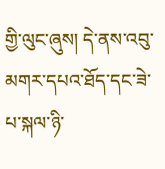གྱི་ལུང་ཞུས། དེ་ནས་འབུ་མགར་དཔའ་ཐོད་དང་ཟེ་པ་སྐལ་ཉི་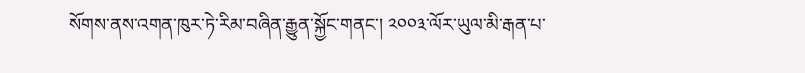སོགས་ནས་འགན་ཁུར་ཏེ་རིམ་བཞིན་རྒྱུན་སྐྱོང་གནང་། ༢༠༠༣་ལོར་ཡུལ་མི་རྒན་པ་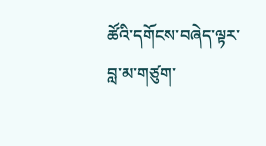ཚོའི་དགོངས་བཞེད་ལྟར་བླ་མ་གཙུག་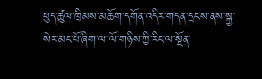ཕུད་ཚུལ་ཁྲིམས་མཆོག་དགོན་འདིར་གདན་དྲངས་ནས་སྐྱ་སེར་མང་པོ་ཞིག་ལ་ལོ་གཉིས་ཀྱི་རིང་ལ་སྔོན་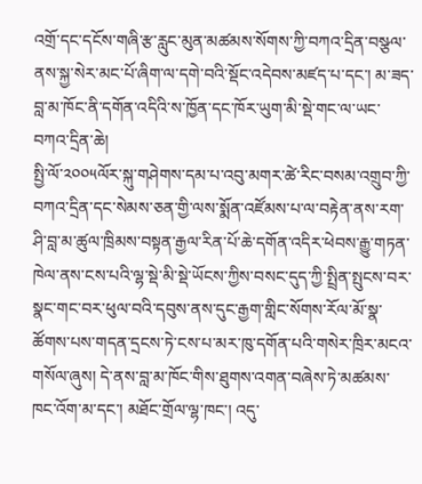འགྲོ་དང་དངོས་གཞི་རྩ་རླུང་མུན་མཚམས་སོགས་ཀྱི་བཀའ་དྲིན་བསྩལ་ནས་སྐྱ་སེར་མང་པོ་ཞིག་ལ་དགེ་བའི་སྡོང་འདེབས་མཛད་པ་དང་། མ་ཟད་བླ་མ་ཁོང་ནི་དགོན་འདིའི་ས་ཁྱོན་དང་ཁོར་ཡུག་མི་སྡེ་གང་ལ་ཡང་བཀའ་དྲིན་ཆེ།
སྤྱི་ལོ་༢༠༠༥ལོར་སྐུ་གཤེགས་དམ་པ་འབུ་མགར་ཚེ་རིང་བསམ་འགྲུབ་ཀྱི་བཀའ་དྲིན་དང་སེམས་ཅན་གྱི་ལས་སྨོན་འཛོམས་པ་ལ་བརྟེན་ནས་རག་ཤི་བླ་མ་ཚུལ་ཁྲིམས་བསྟན་རྒྱལ་རིན་པོ་ཆེ་དགོན་འདིར་ཕེབས་རྒྱུ་གཏན་ཁེལ་ནས་ངས་པའི་ལྷ་སྡེ་མི་སྡེ་ཡོངས་ཀྱིས་བསང་དུད་ཀྱི་སྤྲིན་སྤུངས་བར་སྣང་གང་བར་ཕུལ་བའི་དབུས་ནས་དུང་རྒྱག་གླིང་སོགས་རོལ་མོ་སྣ་ཚོགས་པས་གདན་དྲངས་ཏེ་ངས་པ་མར་ཁུ་དགོན་པའི་གསེར་ཁྲིར་མངའ་གསོལ་ཞུས། དེ་ནས་བླ་མ་ཁོང་གིས་ཐུགས་འགན་བཞེས་ཏེ་མཚམས་ཁང་འོག་མ་དང་། མཐོང་གྲོལ་ལྷ་ཁང་། འདུ་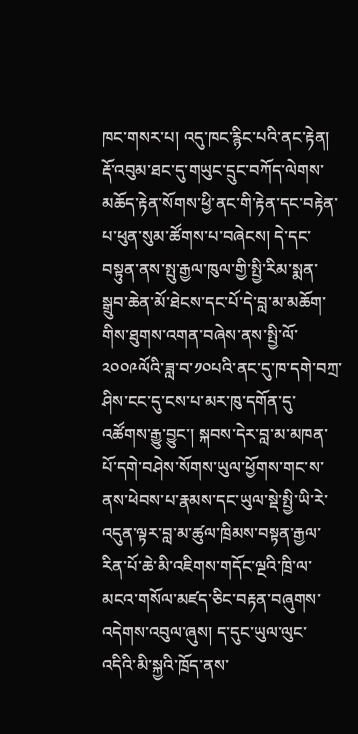ཁང་གསར་པ། འདུ་ཁང་རྙིང་པའི་ནང་རྟེན། རྡོ་འབུམ་ཐང་དུ་གཡུང་དྲུང་བཀོད་ལེགས་མཆོད་རྟེན་སོགས་ཕྱི་ནང་གི་རྟེན་དང་བརྟེན་པ་ཕུན་སུམ་ཚོགས་པ་བཞེངས། དེ་དང་བསྟུན་ནས་སྤུ་རྒྱལ་ཁུལ་གྱི་སྤྱི་རིམ་སྨན་སྒྲུབ་ཆེན་མོ་ཐེངས་དང་པོ་དེ་བླ་མ་མཆོག་གིས་ཐུགས་འགན་བཞེས་ནས་སྤྱི་ལོ་༢༠༠༩ལོའི་ཟླ་བ་༡༠པའི་ནང་དུ་ཁ་དགེ་བཀྲ་ཤིས་ངང་དུ་ངས་པ་མར་ཁུ་དགོན་དུ་འཚོགས་རྒྱུ་བྱུང་། སྐབས་དེར་བླ་མ་མཁན་པོ་དགེ་བཤེས་སོགས་ཡུལ་ཕྱོགས་གང་ས་ནས་ཕེབས་པ་རྣམས་དང་ཡུལ་སྡེ་སྤྱི་ཡི་རེ་འདུན་ལྟར་བླ་མ་ཚུལ་ཁྲིམས་བསྟན་རྒྱལ་རིན་པོ་ཆེ་མི་འཇིགས་གདོང་ལྔའི་ཁྲི་ལ་མངའ་གསོལ་མཛད་ཅིང་བརྟན་བཞུགས་འདེགས་འབུལ་ཞུས། ད་དུང་ཡུལ་ལུང་འདིའི་མི་སྐྱའི་ཁྲོད་ནས་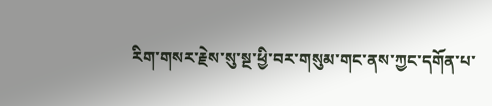རིག་གསར་རྗེས་སུ་སྔ་ཕྱི་བར་གསུམ་གང་ནས་ཀྱང་དགོན་པ་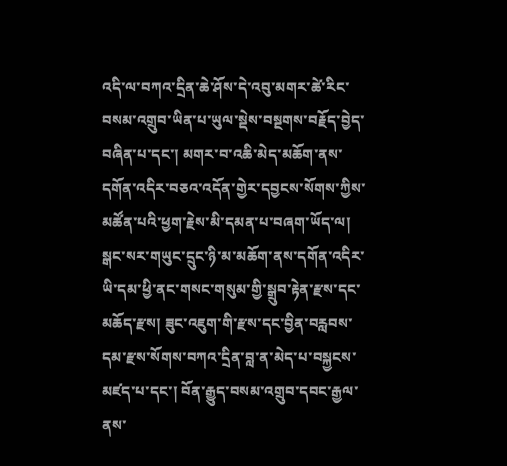འདི་ལ་བཀའ་དྲིན་ཆེ་ཤོས་དེ་འབུ་མགར་ཚེ་རིང་བསམ་འགྲུབ་ཡིན་པ་ཡུལ་སྡེས་བསྔགས་བརྗོད་བྱེད་བཞིན་པ་དང་། མགར་བ་འཆི་མེད་མཆོག་ནས་དགོན་འདིར་བཅའ་འདོན་གྱེར་དབྱངས་སོགས་ཀྱིས་མཚོན་པའི་ཕྱག་རྗེས་མི་དམན་པ་བཞག་ཡོད་ལ། སྒང་སར་གཡུང་དྲུང་ཉི་མ་མཆོག་ནས་དགོན་འདིར་ཡི་དམ་ཕྱི་ནང་གསང་གསུམ་གྱི་སྒྲུབ་རྟེན་རྫས་དང་མཆོད་རྫས། ཟུང་འཇུག་གི་རྫས་དང་བྱིན་བརླབས་དམ་རྫས་སོགས་བཀའ་དྲིན་བླ་ན་མེད་པ་བསྐྱངས་མཛད་པ་དང་། བོན་རྒྱུད་བསམ་འགྲུབ་དབང་རྒྱལ་ནས་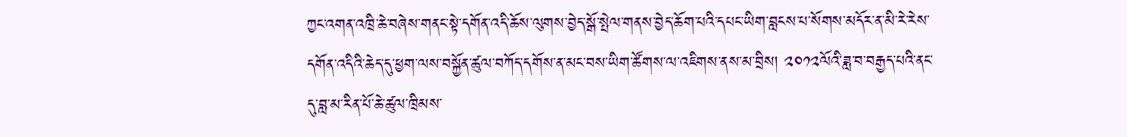ཀྱང་འགན་འཁྲི་ཆེ་བཞེས་གནང་སྟེ་དགོན་འདི་ཆོས་ལུགས་བྱེད་སྒོ་སྤེལ་གནས་བྱེད་ཆོག་པའི་དཔང་ཡིག་བླངས་པ་སོགས་མདོར་ན་མི་རེ་རེས་དགོན་འདིའི་ཆེད་དུ་ཕྱག་ལས་བསྐྱོན་ཚུལ་བཀོད་དགོས་ན་མང་བས་ཡིག་ཚོགས་ལ་འཇིགས་ནས་མ་བྲིས། ༢༠༡༢ལོའི་ཟླ་བ་བརྒྱད་པའི་ནང་དུ་བླ་མ་རིན་པོ་ཆེ་ཚུལ་ཁྲིམས་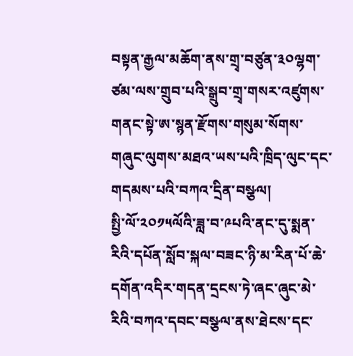བསྟན་རྒྱལ་མཆོག་ནས་གྲྭ་བཙུན་༣༠ལྷག་ཙམ་ལས་གྲུབ་པའི་སྒྲུབ་གྲྭ་གསར་འཛུགས་གནང་སྟེ་ཨ་སྙན་རྫོགས་གསུམ་སོགས་གཞུང་ལུགས་མཐའ་ཡས་པའི་ཁྲིད་ལུང་དང་གདམས་པའི་བཀའ་དྲིན་བསྩལ།
སྤྱི་ལོ་༢༠༡༥ལོའི་ཟླ་བ་༩པའི་ནང་དུ་སྨན་རིའི་དཔོན་སློབ་སྐལ་བཟང་ཉི་མ་རིན་པོ་ཆེ་དགོན་འདིར་གདན་དྲངས་ཏེ་ཞང་ཞུང་མེ་རིའི་བཀའ་དབང་བསྩལ་ནས་ཐེངས་དང་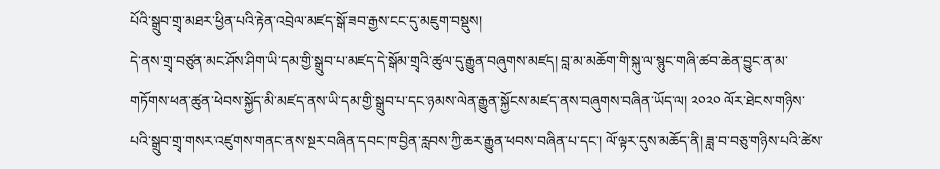པོའི་སྒྲུབ་གྲྭ་མཐར་ཕྱིན་པའི་རྟེན་འབྲེལ་མཛད་སྒོ་ཟབ་རྒྱས་ངང་དུ་མཇུག་བསྡུས།
དེ་ནས་གྲྭ་བཙུན་མང་ཤོས་ཤིག་ཡི་དམ་གྱི་སྒྲུབ་པ་མཛད་དེ་སྒོམ་གྲྭའི་ཚུལ་དུ་རྒྱུན་བཞུགས་མཛད། བླ་མ་མཆོག་གི་སྐུ་ལ་སྙུང་གཞི་ཚབ་ཆེན་བྱུང་ན་མ་གཏོགས་ཕན་ཚུན་ཕེབས་སྐྱོད་མི་མཛད་ནས་ཡི་དམ་གྱི་སྒྲུབ་པ་དང་ཉམས་ལེན་རྒྱུན་སྐྱོངས་མཛད་ནས་བཞུགས་བཞིན་ཡོད་ལ། ༢༠༢༠ ལོར་ཐེངས་གཉིས་པའི་སྒྲུབ་གྲྭ་གསར་འཛུགས་གནང་ནས་སྔར་བཞིན་དབང་ཁ་བྱིན་རླབས་ཀྱི་ཆར་རྒྱུན་ཕབས་བཞིན་པ་དང་། ལོ་ལྟར་དུས་མཆོད་ནི། ཟླ་བ་བཅུ་གཉིས་པའི་ཚེས་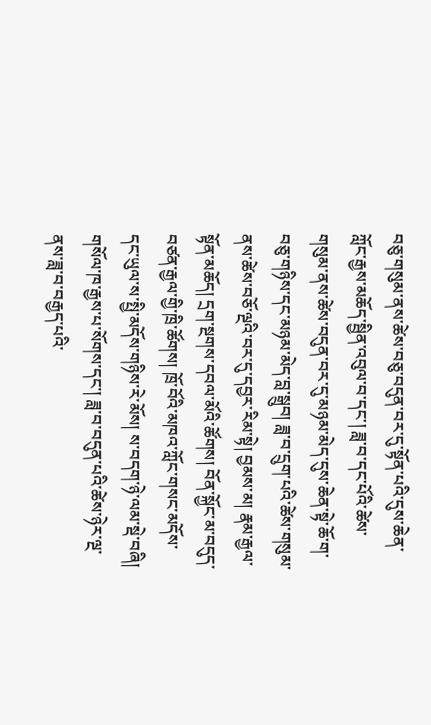བཅུ་གསུམ་ནས་ཚེས་བཅུ་བདུན་བར་དུ་སྟོན་པའི་དུས་ཆེན་ཀློང་རྒྱས་མཆོད་སྦྱིན་འབུལ་བ་དང་། ཟླ་བ་དང་པོའི་ཚེས་གསུམ་ནས་ཚེས་བདུན་བར་དུ་མཉམ་མེད་དུས་ཆེན་སྟེ་ཆོ་ག་བཅུ་གཉིས་དང་མཉམ་མེད་བླ་སྒྲུབ། ཟླ་བ་དྲུག་པའི་ཚེས་གསུམ་ནས་ཚེས་བཅོ་ལྔའི་བར་དུ་དབྱར་རིམ་སྟེ། བྱམས་མ། རྣམ་རྒྱལ་སྟོན་མཆོད། དྲག་སྔགས་དབལ་མོའི་ཚོགས། བོན་སྐྱོང་མ་བདུད་བཙན་རྒྱལ་གྱི་ཁྲི་ཚོགས། ཁྲོ་བོའི་མཁའ་ཀློང་གསང་མདོས་དང་ཡུལ་ས་སྤྱི་མདོས་གཉིས་རེ་མོས། ས་བདག་ཉེ་ལམ་སྡེ་བཞི། གསོལ་ཁ་རྒྱས་པ་སོགས་དང་། ཟླ་བ་བདུན་པའི་ཚེས་ཉེར་ལྔ་ནས་ཟླ་བ་བརྒྱད་པའི་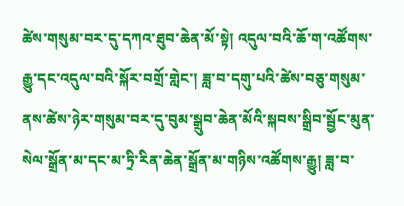ཚེས་གསུམ་བར་དུ་དཀའ་ཐུབ་ཆེན་མོ་སྟེ། འདུལ་བའི་ཆོ་ག་འཚོགས་རྒྱུ་དང་འདུལ་བའི་སྐོར་བགྲོ་གླེང་། ཟླ་བ་དགུ་པའི་ཚེས་བཅུ་གསུམ་ནས་ཚེས་ཉེར་གསུམ་བར་དུ་བུམ་སྒྲུབ་ཆེན་མོའི་སྐབས་སྒྲིབ་སྦྱོང་མུན་སེལ་སྒྲོན་མ་དང་མ་ཏྲི་རིན་ཆེན་སྒྲོན་མ་གཉིས་འཚོགས་རྒྱུ། ཟླ་བ་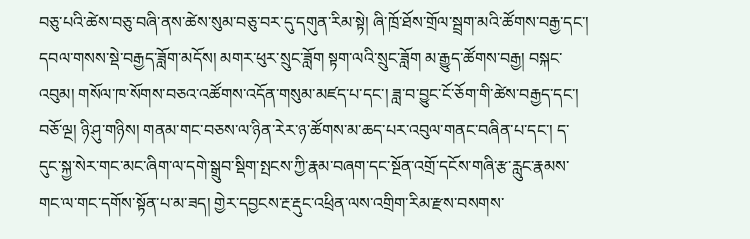བཅུ་པའི་ཚེས་བཅུ་བཞི་ནས་ཚེས་སུམ་བཅུ་བར་དུ་དགུན་རིམ་སྟེ། ཞི་ཁྲོ་ཐོས་གྲོལ་སྦྲག་མའི་ཚོགས་བརྒྱ་དང་། དབལ་གསས་སྡེ་བརྒྱད་ཟློག་མདོས། མགར་ཕུར་སྲུང་ཟློག སྟག་ལའི་སྲུང་ཟློག མ་རྒྱུད་ཚོགས་བརྒྱ། བསྐང་འབུམ། གསོལ་ཁ་སོགས་བཅའ་འཚོགས་འདོན་གསུམ་མཛད་པ་དང་། ཟླ་བ་བྱུང་ངོ་ཅོག་གི་ཚེས་བརྒྱད་དང་། བཅོ་ལྔ། ཉི་ཤུ་གཉིས། གནམ་གང་བཅས་ལ་ཉིན་རེར་ཉ་ཚོགས་མ་ཆད་པར་འབུལ་གནང་བཞིན་པ་དང་། ད་དུང་སྐྱ་སེར་གང་མང་ཞིག་ལ་དགེ་སྒྲུབ་སྡིག་སྤངས་ཀྱི་རྣམ་བཞག་དང་སྔོན་འགྲོ་དངོས་གཞི་རྩ་རླུང་རྣམས་གང་ལ་གང་དགོས་སྟོན་པ་མ་ཟད། གྱེར་དབྱངས་རྔ་རྡུང་འཕྲིན་ལས་འགྲིག་རིམ་རྫས་བསགས་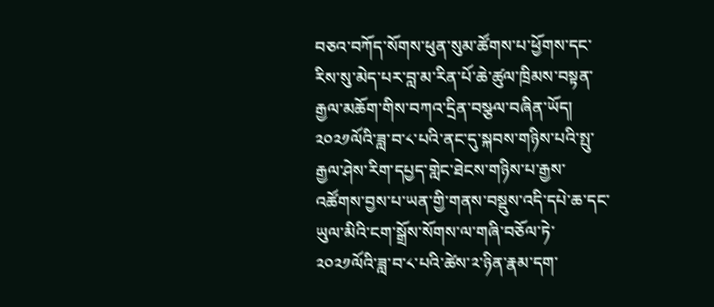བཅའ་བཀོད་སོགས་ཕུན་སུམ་ཚོགས་པ་ཕྱོགས་དང་རིས་སུ་མེད་པར་བླ་མ་རིན་པོ་ཆེ་ཚུལ་ཁྲིམས་བསྟན་རྒྱལ་མཆོག་གིས་བཀའ་དྲིན་བསྩལ་བཞིན་ཡོད། ༢༠༢༡ལོའི་ཟླ་བ་༨་པའི་ནང་དུ་སྐབས་གཉིས་པའི་སྤུ་རྒྱལ་ཤེས་རིག་དཔྱད་གླེང་ཐེངས་གཉིས་པ་རྒྱས་འཚོགས་བྱས་པ་ཡན་གྱི་གནས་བསྡུས་འདི་དཔེ་ཆ་དང་ཡུལ་མིའི་ངག་སྒྲོས་སོགས་ལ་གཞི་བཅོལ་ཏེ་༢༠༢༡ལོའི་ཟླ་བ་༨་པའི་ཚེས་༢་ཉིན་རྣམ་དག་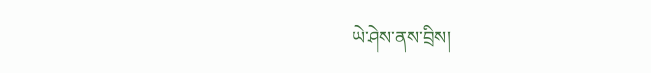ཡེ་ཤེས་ནས་བྲིས།